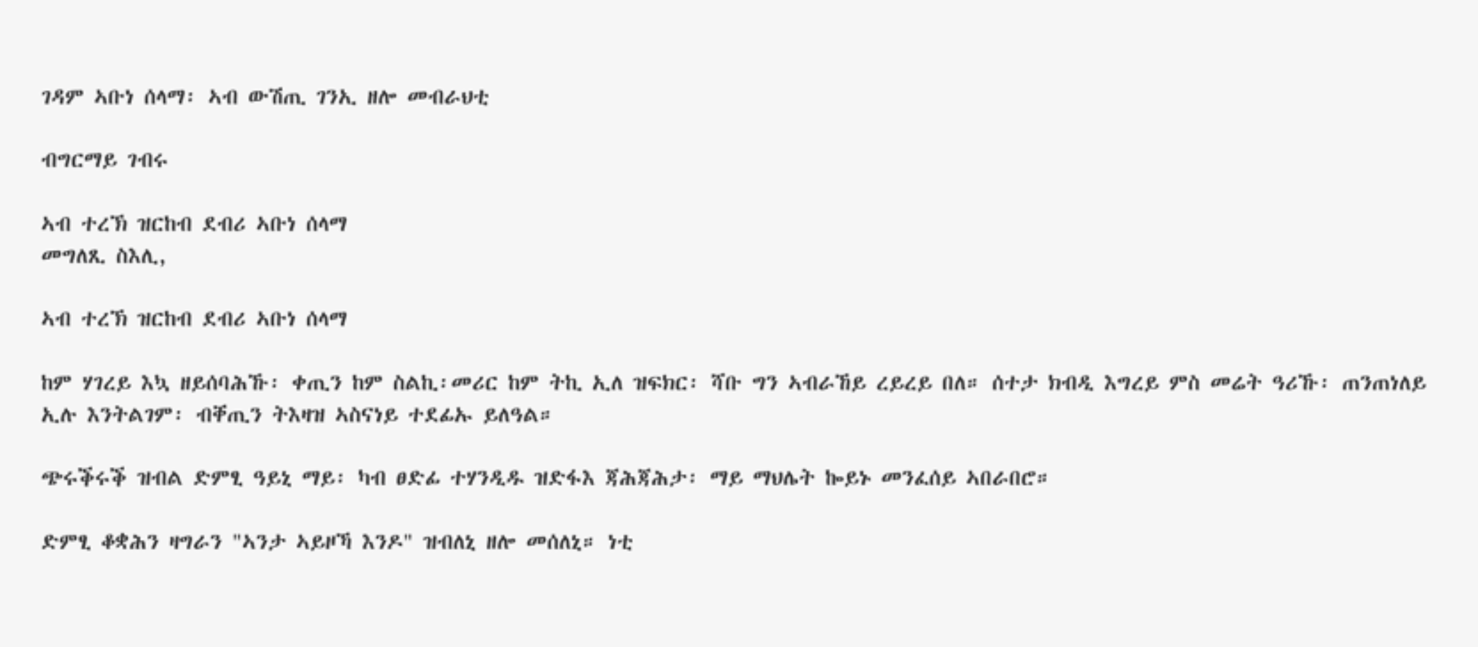ገዳም ኣቡነ ሰላማ፡ ኣብ ውሽጢ ገንኢ ዘሎ መብራህቲ

ብግርማይ ገብሩ

ኣብ ተረኽ ዝርከብ ደብሪ ኣቡነ ሰላማ
መግለጺ ስእሊ,

ኣብ ተረኽ ዝርከብ ደብሪ ኣቡነ ሰላማ

ከም ሃገረይ እኳ ዘይሰባሕኹ፡ ቀጢን ከም ስልኪ፡መሪር ከም ትኪ ኢለ ዝፍክር፡ ሻቡ ግን ኣብራኸይ ረይረይ በለ። ሰተታ ክብዲ እግረይ ምስ መሬት ዓሪኹ፡ ጠንጠነለይ ኢሉ እንትልገም፡ ብቐጢን ትእዛዝ ኣስናነይ ተደፊኡ ይለዓል።

ጭሩቕሩቕ ዝብል ድምፂ ዓይኒ ማይ፡ ካብ ፀድፊ ተሃንዲዱ ዝድፋእ ጃሕጃሕታ፡ ማይ ማህሌት ኰይኑ መንፈሰይ ኣበራበሮ።

ድምፂ ቆቋሕን ዛግራን "ኣንታ ኣይዞኻ እንዶ" ዝብለኒ ዘሎ መሰለኒ። ነቲ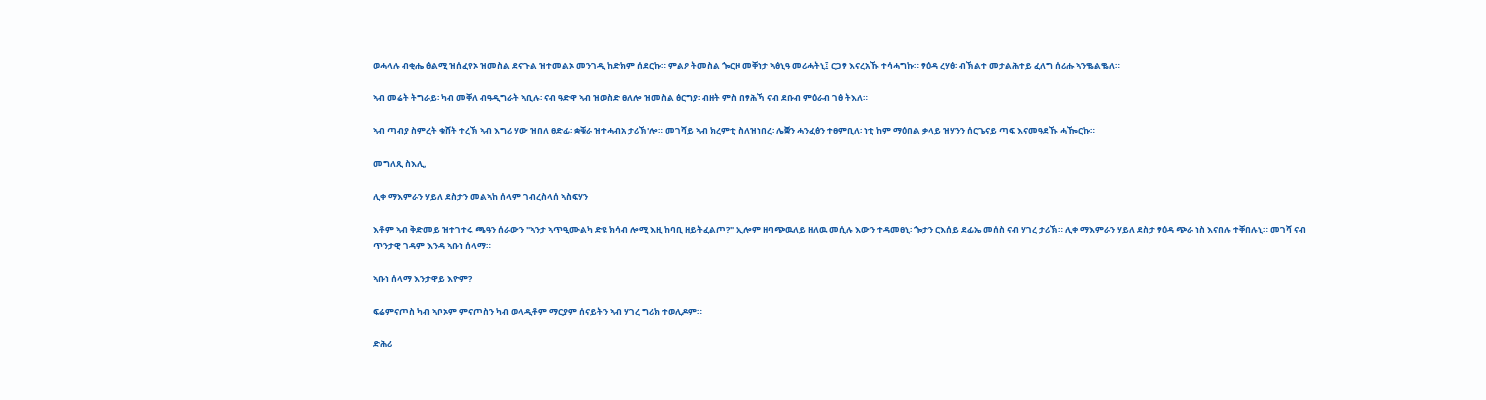ወሓላሉ ብቂሔ ፅልሚ ዝሰፈየኦ ዝመስል ደናጉል ዝተመልኦ መንገዲ ከድክም ሰደርኩ። ምልዖ ትመስል ጐርዞ መቐነታ ኣፅኒዓ መሪሓትኒ፤ ርጋፃ እናረአኹ ተሳሓግኩ። ፃዕዳ ረሃፅ፡ ብኽልተ መታልሕተይ ፈለግ ሰሪሑ ኣንቈልቈለ።

ኣብ መሬት ትግራይ፡ ካብ መቐለ ብዓዲግራት ኣቢሉ፡ ናብ ዓድዋ ኣብ ዝወስድ ፀለሎ ዝመስል ፅርግያ፡ ብዘት ምስ በፃሕኻ ናብ ደቡብ ምዕራብ ገፅ ትእለ።

ኣብ ጣብያ ስምረት ቁሸት ተረኽ ኣብ እግሪ ሃው ዝበለ ፀድፊ፡ ቋቑራ ዝተሓብአ ታሪኽ'ሎ። መገሻይ ኣብ ክረምቲ ስለዝነበረ፡ ሌቛን ሓንፈፅን ተፀምቢለ፡ ነቲ ከም ማዕበል ቃላይ ዝሃንን ሰርጌናይ ጣፍ እናመዓደኹ ሓዀርኩ።

መግለጺ ስእሊ,

ሊቀ ማእምራን ሃይለ ደስታን መልኣከ ሰላም ገብረስላሰ ኣስፍሃን

እቶም ኣብ ቅድመይ ዝተገተሩ ጫዓን ሰራውን "ኣንታ ኣጥዒሙልካ ድዩ ክሳብ ሎሚ እዚ ከባቢ ዘይትፈልጦ?" ኢሎም ዘባጭዉለይ ዘለዉ መሲሉ እውን ተዳመፀኒ፡ ጐታን ርእሰይ ደፊኤ መሰስ ናብ ሃገረ ታሪኽ። ሊቀ ማእምራን ሃይለ ደስታ ፃዕዳ ጭራ ነስ እናበሉ ተቐበሉኒ። መገሻ ናብ ጥንታዊ ገዳም እንዳ ኣቡነ ሰላማ።

ኣቡነ ሰላማ እንታዋይ እዮም?

ፍሬምናጦስ ካብ ኣቦኦም ምናጦስን ካብ ወላዲቶም ማርያም ሰናይትን ኣብ ሃገረ ግሪክ ተወሊዶም።

ድሕሪ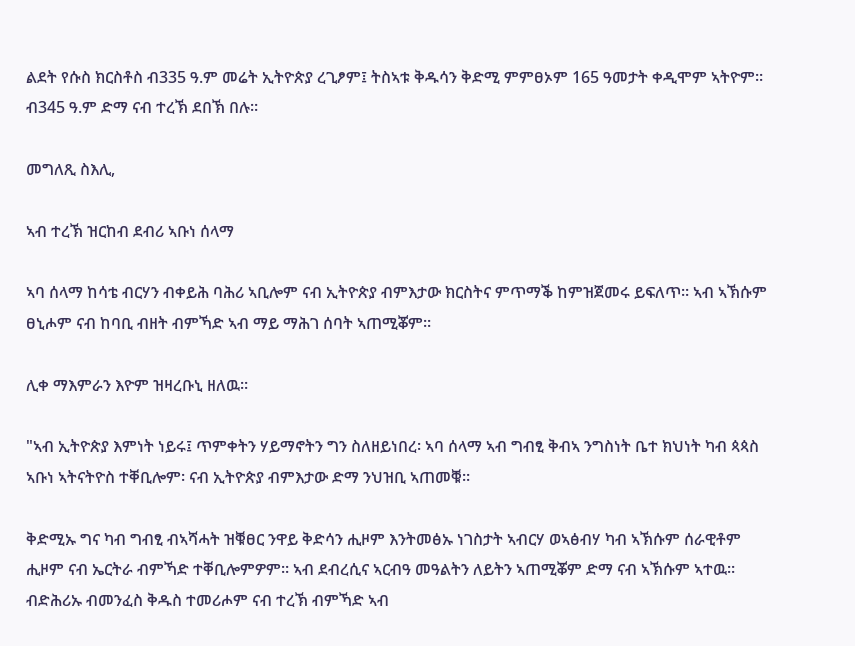ልደት የሱስ ክርስቶስ ብ335 ዓ.ም መሬት ኢትዮጵያ ረጊፆም፤ ትስኣቱ ቅዱሳን ቅድሚ ምምፀኦም 165 ዓመታት ቀዲሞም ኣትዮም። ብ345 ዓ.ም ድማ ናብ ተረኽ ደበኽ በሉ።

መግለጺ ስእሊ,

ኣብ ተረኽ ዝርከብ ደብሪ ኣቡነ ሰላማ

ኣባ ሰላማ ከሳቴ ብርሃን ብቀይሕ ባሕሪ ኣቢሎም ናብ ኢትዮጵያ ብምእታው ክርስትና ምጥማቕ ከምዝጀመሩ ይፍለጥ። ኣብ ኣኽሱም ፀኒሖም ናብ ከባቢ ብዘት ብምኻድ ኣብ ማይ ማሕገ ሰባት ኣጠሚቖም።

ሊቀ ማእምራን እዮም ዝዛረቡኒ ዘለዉ።

"ኣብ ኢትዮጵያ እምነት ነይሩ፤ ጥምቀትን ሃይማኖትን ግን ስለዘይነበረ፡ ኣባ ሰላማ ኣብ ግብፂ ቅብኣ ንግስነት ቤተ ክህነት ካብ ጳጳስ ኣቡነ ኣትናትዮስ ተቐቢሎም፡ ናብ ኢትዮጵያ ብምእታው ድማ ንህዝቢ ኣጠመቑ።

ቅድሚኡ ግና ካብ ግብፂ ብኣሻሓት ዝቑፀር ንዋይ ቅድሳን ሒዞም እንትመፅኡ ነገስታት ኣብርሃ ወኣፅብሃ ካብ ኣኽሱም ሰራዊቶም ሒዞም ናብ ኤርትራ ብምኻድ ተቐቢሎምዎም። ኣብ ደብረሲና ኣርብዓ መዓልትን ለይትን ኣጠሚቖም ድማ ናብ ኣኽሱም ኣተዉ። ብድሕሪኡ ብመንፈስ ቅዱስ ተመሪሖም ናብ ተረኽ ብምኻድ ኣብ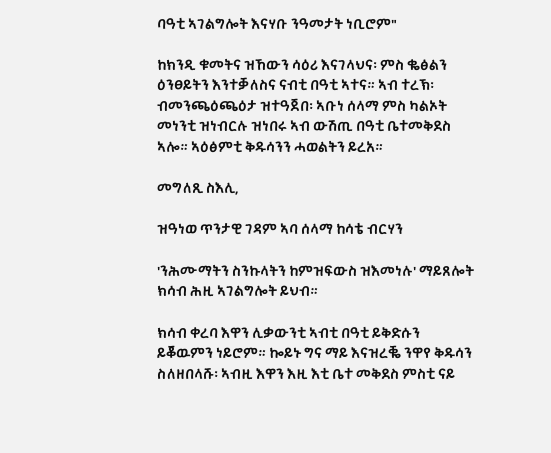ባዓቲ ኣገልግሎት እናሃቡ ንዓመታት ነቢሮም"

ከክንዲ ቁመትና ዝኸውን ሳዕሪ እናገላህና፡ ምስ ቈፅልን ዕንፀይትን እንተቓለስና ናብቲ በዓቲ ኣተና። ኣብ ተረኽ፡ ብመንጫዕጫዕታ ዝተዓጀበ፡ ኣቡነ ሰላማ ምስ ካልኦት መነንቲ ዝነብርሉ ዝነበሩ ኣብ ውሽጢ በዓቲ ቤተመቅደስ ኣሎ። ኣዕፅምቲ ቅዱሳንን ሓወልትን ይረአ።

መግለጺ ስእሊ,

ዝዓነወ ጥንታዊ ገዳም ኣባ ሰላማ ከሳቴ ብርሃን

'ንሕሙማትን ስንኩላትን ከምዝፍውስ ዝእመነሉ' ማይጸሎት ክሳብ ሕዚ ኣገልግሎት ይህብ።

ክሳብ ቀረባ እዋን ሊቃውንቲ ኣብቲ በዓቲ ይቅድሱን ይቖዉምን ነይሮም። ኰይኑ ግና ማይ እናዝረቘ ንዋየ ቅዱሳን ስለዘበላሹ፡ ኣብዚ እዋን እዚ እቲ ቤተ መቅደስ ምስቲ ናይ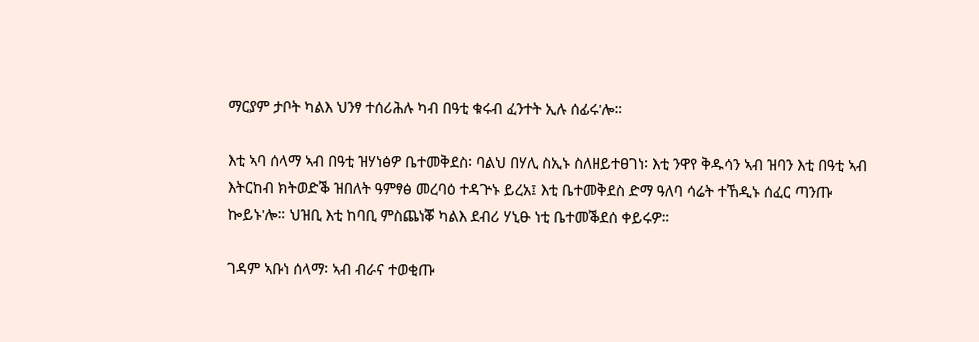ማርያም ታቦት ካልእ ህንፃ ተሰሪሕሉ ካብ በዓቲ ቁሩብ ፈንተት ኢሉ ሰፊሩ'ሎ።

እቲ ኣባ ሰላማ ኣብ በዓቲ ዝሃነፅዎ ቤተመቅደስ፡ ባልህ በሃሊ ስኢኑ ስለዘይተፀገነ፡ እቲ ንዋየ ቅዱሳን ኣብ ዝባን እቲ በዓቲ ኣብ እትርከብ ክትወድቕ ዝበለት ዓምፃፅ መረባዕ ተዳጕኑ ይረአ፤ እቲ ቤተመቅደስ ድማ ዓለባ ሳሬት ተኸዲኑ ሰፈር ጣንጡ ኰይኑ'ሎ። ህዝቢ እቲ ከባቢ ምስጨነቖ ካልእ ደብሪ ሃኒፁ ነቲ ቤተመቕደሰ ቀይሩዎ።

ገዳም ኣቡነ ሰላማ፡ ኣብ ብራና ተወቂጡ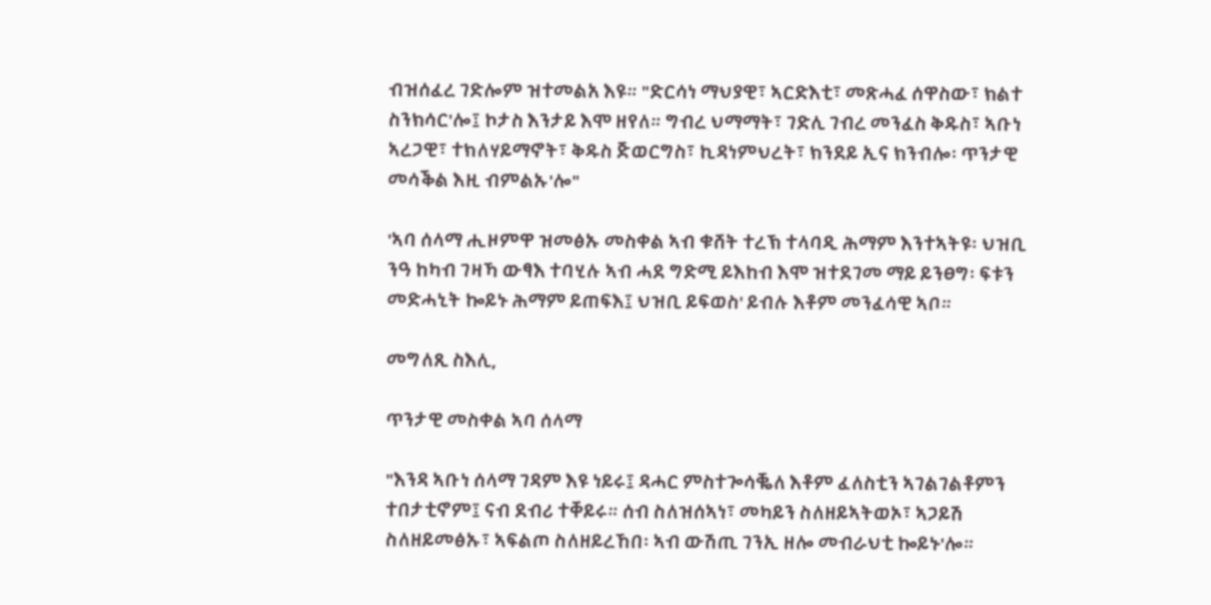ብዝሰፈረ ገድሎም ዝተመልአ እዩ። "ድርሳነ ማህያዊ፣ ኣርድእቲ፣ መጽሓፈ ሰዋስው፣ ክልተ ስንክሳር'ሎ፤ ኮታስ እንታይ እሞ ዘየለ። ግብረ ህማማት፣ ገድሊ ገብረ መንፈስ ቅዱስ፣ ኣቡነ ኣረጋዊ፣ ተክለሃይማኖት፣ ቅዱስ ጅወርግስ፣ ኪዳነምህረት፣ ክንደይ ኢና ክንብሎ፡ ጥንታዊ መሳቕል እዚ ብምልኡ'ሎ"

'ኣባ ሰላማ ሒዞምዋ ዝመፅኡ መስቀል ኣብ ቁሸት ተረኽ ተላባዲ ሕማም እንተኣትዩ፡ ህዝቢ ንዓ ከካብ ገዛኻ ውፃእ ተባሂሉ ኣብ ሓደ ግድሚ ይእከብ እሞ ዝተደገመ ማይ ይንፀግ፡ ፍቱን መድሓኒት ኰይኑ ሕማም ይጠፍእ፤ ህዝቢ ይፍወስ' ይብሉ እቶም መንፈሳዊ ኣቦ።

መግለጺ ስእሊ,

ጥንታዊ መስቀል ኣባ ሰላማ

"እንዳ ኣቡነ ሰላማ ገዳም እዩ ነይሩ፤ ዳሓር ምስተጐሳቘለ እቶም ፈለስቲን ኣገልገልቶምን ተበታቲኖም፤ ናብ ደብሪ ተቐይሩ። ሰብ ስለዝሰኣነ፣ መካይን ስለዘይኣትወኦ፣ ኣጋይሽ ስለዘይመፅኡ፣ ኣፍልጦ ስለዘይረኸበ፡ ኣብ ውሽጢ ገንኢ ዘሎ መብራህቲ ኰይኑ'ሎ።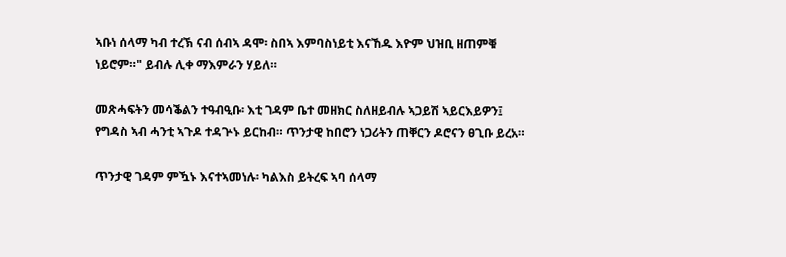ኣቡነ ሰላማ ካብ ተረኽ ናብ ሰብኣ ዳሞ፡ ስበኣ እምባስነይቲ እናኸዱ እዮም ህዝቢ ዘጠምቑ ነይሮም።" ይብሉ ሊቀ ማእምራን ሃይለ።

መጽሓፍትን መሳቕልን ተዓብዒቡ፡ እቲ ገዳም ቤተ መዘክር ስለዘይብሉ ኣጋይሽ ኣይርእይዎን፤ የግዳስ ኣብ ሓንቲ ኣጉዶ ተዳጕኑ ይርከብ። ጥንታዊ ከበሮን ነጋሪትን ጠቐርን ዶሮናን ፀጊቡ ይረአ።

ጥንታዊ ገዳም ምዃኑ እናተኣመነሉ፡ ካልእስ ይትረፍ ኣባ ሰላማ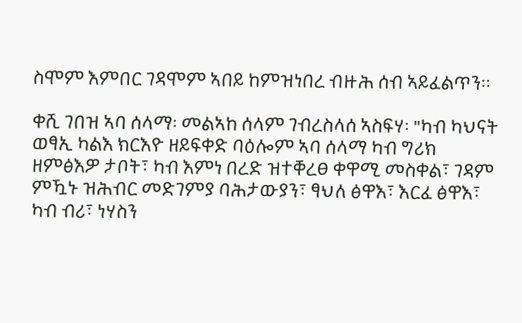ስሞም እምበር ገዳሞም ኣበይ ከምዝነበረ ብዙሕ ሰብ ኣይፈልጥን።

ቀሺ ገበዝ ኣባ ሰላማ፡ መልኣከ ሰላም ገብረስላሰ ኣስፍሃ፡ "ካብ ካህናት ወፃኢ ካልእ ክርእዮ ዘይፍቀድ ባዕሎም ኣባ ሰላማ ካብ ግሪክ ዘምፅእዎ ታቦት፣ ካብ እምነ በረድ ዝተቐረፀ ቀዋሚ መስቀል፣ ገዳም ምዃኑ ዝሕብር መድገምያ ባሕታውያን፣ ፃህለ ፅዋእ፣ እርፈ ፅዋእ፣ ካብ ብሪ፣ ነሃስን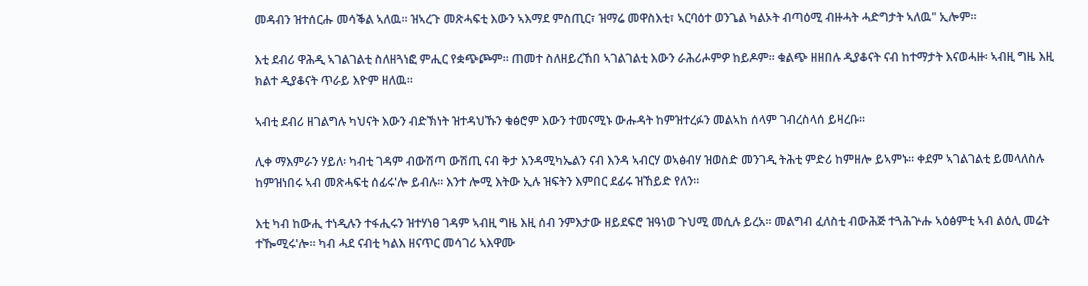መዳብን ዝተሰርሑ መሳቕል ኣለዉ። ዝኣረጉ መጽሓፍቲ እውን ኣእማደ ምስጢር፣ ዝማሬ መዋስእቲ፣ ኣርባዕተ ወንጌል ካልኦት ብጣዕሚ ብዙሓት ሓድግታት ኣለዉ" ኢሎም።

እቲ ደብሪ ዋሕዲ ኣገልገልቲ ስለዘጓነፎ ምሒር የቋጭጮም። ጠመተ ስለዘይረኸበ ኣገልገልቲ እውን ራሕሪሖምዎ ከይዶም። ቁልጭ ዘዘበሉ ዲያቆናት ናብ ከተማታት እናወሓዙ፡ ኣብዚ ግዜ እዚ ክልተ ዲያቆናት ጥራይ እዮም ዘለዉ።

ኣብቲ ደብሪ ዘገልግሉ ካህናት እውን ብድኽነት ዝተዳህኹን ቁፅሮም እውን ተመናሚኑ ውሑዳት ከምዝተረፉን መልኣከ ሰላም ገብረስላሰ ይዛረቡ።

ሊቀ ማእምራን ሃይለ፡ ካብቲ ገዳም ብውሽጣ ውሽጢ ናብ ቅታ እንዳሚካኤልን ናብ እንዳ ኣብርሃ ወኣፅብሃ ዝወስድ መንገዲ ትሕቲ ምድሪ ከምዘሎ ይኣምኑ። ቀደም ኣገልገልቲ ይመላለስሉ ከምዝነበሩ ኣብ መጽሓፍቲ ሰፊሩ'ሎ ይብሉ። እንተ ሎሚ እትው ኢሉ ዝፍትን እምበር ደፊሩ ዝኸይድ የለን።

እቲ ካብ ከውሒ ተነዲሉን ተፋሒሩን ዝተሃነፀ ገዳም ኣብዚ ግዜ እዚ ሰብ ንምእታው ዘይደፍሮ ዝዓነወ ጉህሚ መሲሉ ይረአ። መልግብ ፈለስቲ ብውሕጅ ተጓሕጕሑ ኣዕፅምቲ ኣብ ልዕሊ መሬት ተዀሚሩ'ሎ። ካብ ሓደ ናብቲ ካልእ ዘናጥር መሳገሪ ኣእዋሙ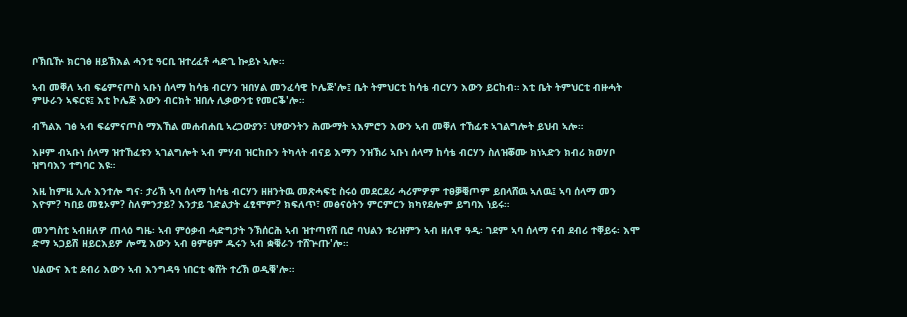ቦኽቢዅ ክርገፅ ዘይኽእል ሓንቲ ዓርቢ ዝተረፈቶ ሓድጊ ኰይኑ ኣሎ።

ኣብ መቐለ ኣብ ፍሬምናጦስ ኣቡነ ሰላማ ከሳቴ ብርሃን ዝበሃል መንፈሳዊ ኮሌጅ'ሎ፤ ቤት ትምህርቲ ከሳቴ ብርሃን እውን ይርከብ። እቲ ቤት ትምህርቲ ብዙሓት ምሁራን ኣፍርዩ፤ እቲ ኮሌጅ እውን ብርክት ዝበሉ ሊቃውንቲ የመርቕ'ሎ።

ብኻልእ ገፅ ኣብ ፍሬምናጦስ ማእኸል መሐብሐቢ ኣረጋውያን፣ ህፃውንትን ሕሙማት ኣእምሮን እውን ኣብ መቐለ ተኸፊቱ ኣገልግሎት ይህብ ኣሎ።

እዞም ብኣቡነ ሰላማ ዝተኸፈቱን ኣገልግሎት ኣብ ምሃብ ዝርከቡን ትካላት ብናይ እማን ንዝኽሪ ኣቡነ ሰላማ ከሳቴ ብርሃን ስለዝቖሙ ክነኣድን ክብሪ ክወሃቦ ዝግባእን ተግባር እዩ።

እዚ ከምዚ ኢሉ እንተሎ ግና፡ ታሪኽ ኣባ ሰላማ ከሳቴ ብርሃን ዘዘንትዉ መጽሓፍቲ ስሩዕ መደርደሪ ሓሪምዎም ተፀቓቒጦም ይበላሸዉ ኣለዉ፤ ኣባ ሰላማ መን እዮም? ካበይ መፂኦም? ስለምንታይ? እንታይ ገድልታት ፈፂሞም? ክፍለጥ፣ መፅናዕትን ምርምርን ክካየደሎም ይግባእ ነይሩ።

መንግስቲ ኣብዘለዎ ጠላዕ ግዜ፡ ኣብ ምዕቃብ ሓድግታት ንኽሰርሕ ኣብ ዝተጣየሸ ቢሮ ባህልን ቱሪዝምን ኣብ ዘለዋ ዓዲ፡ ገደም ኣባ ሰላማ ናብ ደብሪ ተቐይሩ፡ እሞ ድማ ኣጋይሽ ዘይርእይዎ ሎሚ እውን ኣብ ፀምፀም ዱሩን ኣብ ቋቑራን ተሸጕጡ'ሎ።

ህልውና እቲ ደብሪ እውን ኣብ እንግዳዓ ነበርቲ ቁሸት ተረኽ ወዲቑ'ሎ።